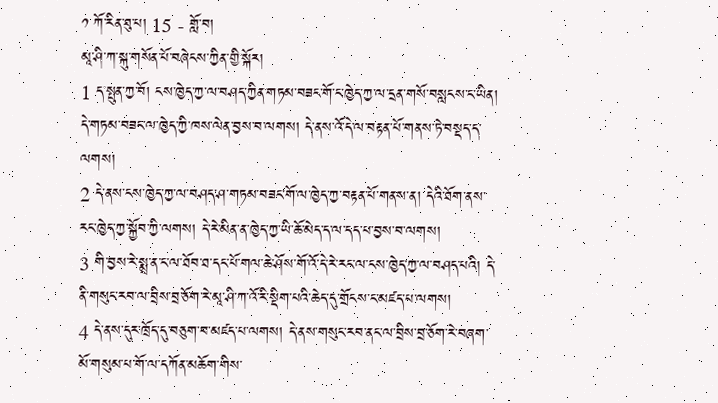༡ ཀོ་རིན་ཐུ་པ། 15 - གློ་བ།
མཱ་ཤི་ཀ་སྐུ་གསོན་པོ་བཞེངས་ཀྱིན་གྱི་སྐོར།
1 ད་སྤུན་ཀྱ་བོ། ངས་ཁྱེད་ཀྱ་ལ་བཤད་ཀྱིན་གཏམ་བཟང་གོ་ང་ཁྱེད་ཀྱ་ལ་དྲན་གསོ་བསླངས་ང་ཡིན། དེ་གཏམ་བཟང་ལ་ཁྱེད་ཀྱི་ཁས་ལེན་བྱས་བ་ལགས། དེ་ནས་འོ་དེ་ལ་བརྟན་པོ་གནས་ཏེ་བསྡད་ད་ལགས།
2 དེ་ནས་ངས་ཁྱེད་ཀྱ་ལ་བཤད་ཤ་གཏམ་བཟང་གོ་ལ་ཁྱེད་ཀྱ་བརྟན་པོ་གནས་ན། དེའི་ཐོག་ནས་རང་ཁྱེད་ཀྱ་སྐྱོབ་ཀྱི་ལགས། དེ་རེ་མིན་ན་ཁྱེད་ཀྱ་ཡི་ཆོ་མེད་ད་ལ་དད་པ་བྱས་བ་ལགས།
3 གི་བྱས་རེ་སྨྲ་ན་ང་ལ་ཐོབ་ཐ་དང་པོ་གལ་ཆེ་ཤོས་གོ་འོ་དེ་རེ་རང་ལ་ངས་ཁྱེད་ཀྱ་ལ་བཤད་པའི། དེ་ནི་གསུང་རབ་ལ་བྲིས་བྲ་ཅོག་རེ་མཱ་ཤི་ཀ་འོ་རི་སྡིག་པའི་ཆེད་དུ་གྲོངས་ང་མཛད་པ་ལགས།
4 དེ་ནས་དུར་ཁྲོད་དུ་བཅུག་བ་མཛད་པ་ལགས། དེ་ནས་གསུང་རབ་ནང་ལ་བྲིས་བྲ་ཅོག་རེ་བཞག་མོ་གསུམ་པ་གོ་ལ་དཀོན་མཆོག་གིས་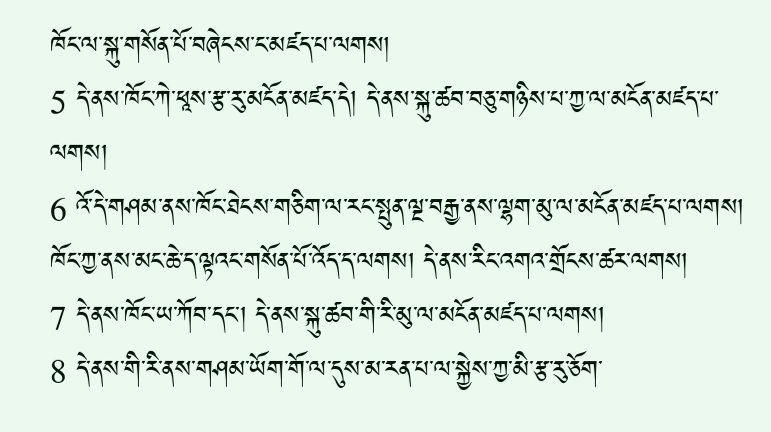ཁོང་ལ་སྐུ་གསོན་པོ་བཞེངས་ང་མཛད་པ་ལགས།
5 དེ་ནས་ཁོང་ཀེ་ཕཱས་རྩ་རུ་མངོན་མཛད་དེ། དེ་ནས་སྐུ་ཚབ་བཅུ་གཉིས་པ་ཀྱ་ལ་མངོན་མཛད་པ་ལགས།
6 འོ་དེ་གཤམ་ནས་ཁོང་ཐེངས་གཅིག་ལ་རང་སྤུན་ལྔ་བརྒྱ་ནས་ལྷག་མུ་ལ་མངོན་མཛད་པ་ལགས། ཁོང་ཀྱ་ནས་མང་ཆེ་ད་ལྟའང་གསོན་པོ་འོད་ད་ལགས། དེ་ནས་རིང་འགའ་གྲོངས་ཚར་ལགས།
7 དེ་ནས་ཁོང་ཡ་ཀོབ་དང་། དེ་ནས་སྐུ་ཚབ་གི་རི་མུ་ལ་མངོན་མཛད་པ་ལགས།
8 དེ་ནས་གི་རི་ནས་གཤམ་ཡོག་གོ་ལ་དུས་མ་རན་པ་ལ་སྐྱེས་ཀྱ་མི་རྩ་རུ་ཅོག་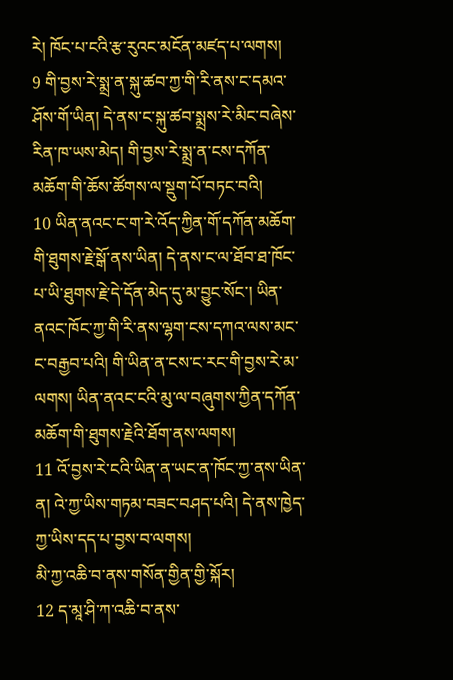རེ། ཁོང་པ་ངའི་རྩ་རུའང་མངོན་མཛད་པ་ལགས།
9 གི་བྱས་རེ་སྨྲ་ན་སྐུ་ཚབ་ཀྱ་གི་རི་ནས་ང་དམའ་ཤོས་གོ་ཡིན། དེ་ནས་ང་སྐུ་ཚབ་སྨྲས་རེ་མིང་བཞེས་རིན་ཁ་ཡས་མེད། གི་བྱས་རེ་སྨྲ་ན་ངས་དཀོན་མཆོག་གི་ཆོས་ཚོགས་ལ་སྡུག་པོ་བཏང་བའི།
10 ཡིན་ནའང་ང་ག་རེ་འོད་ཀྱིན་གོ་དཀོན་མཆོག་གི་ཐུགས་རྗེ་སྒོ་ནས་ཡིན། དེ་ནས་ང་ལ་ཐོབ་ཐ་ཁོང་པ་ཡི་ཐུགས་རྗེ་དེ་དོན་མེད་དུ་མ་བྱུང་སོང་། ཡིན་ནའང་ཁོང་ཀྱ་གི་རི་ནས་ལྷག་ངས་དཀའ་ལས་མང་ང་བརྒྱབ་པའི། གི་ཡིན་ན་ངས་ང་རང་གི་བྱས་རེ་མ་ལགས། ཡིན་ནའང་ངའི་མུ་ལ་བཞུགས་ཀྱིན་དཀོན་མཆོག་གི་ཐུགས་རྗེའི་ཐོག་ནས་ལགས།
11 འོ་བྱས་རེ་ངའི་ཡིན་ན་ཡང་ན་ཁོང་ཀྱ་ནས་ཡིན་ན། འེ་ཀྱ་ཡིས་གཏམ་བཟང་བཤད་པའི། དེ་ནས་ཁྱེད་ཀྱ་ཡིས་དད་པ་བྱས་བ་ལགས།
མི་ཀྱ་འཆི་བ་ནས་གསོན་གྱིན་གྱི་སྐོར།
12 ད་མཱ་ཤི་ཀ་འཆི་བ་ནས་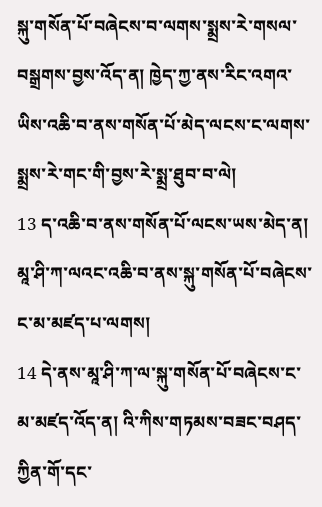སྐུ་གསོན་པོ་བཞེངས་བ་ལགས་སྨྲས་རེ་གསལ་བསྒྲགས་བྱས་འོད་ན། ཁྱེད་ཀྱ་ནས་རིང་འགའ་ཡིས་འཆི་བ་ནས་གསོན་པོ་མེད་ལངས་ང་ལགས་སྨྲས་རེ་གང་གི་བྱས་རེ་སྨྲ་ཐུབ་བ་ལེ།
13 ད་འཆི་བ་ནས་གསོན་པོ་ལངས་ཡས་མེད་ན། མཱ་ཤི་ཀ་ལའང་འཆི་བ་ནས་སྐུ་གསོན་པོ་བཞེངས་ང་མ་མཛད་པ་ལགས།
14 དེ་ནས་མཱ་ཤི་ཀ་ལ་སྐུ་གསོན་པོ་བཞེངས་ང་མ་མཛད་འོད་ན། འི་ཀིས་གཏམས་བཟང་བཤད་ཀྱིན་གོ་དང་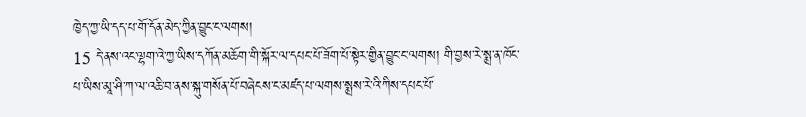ཁྱེད་ཀྱ་ཡི་དད་པ་གོ་དོན་མེད་ཀྱིན་བྱུང་ང་ལགས།
15 དེ་ནས་འང་ལྷག་འེ་ཀྱ་ཡིས་དཀོན་མཆོག་གི་སྐོར་ལ་དཔང་པོ་ཟོག་པོ་སྟེར་གྱིན་བྱུང་ང་ལགས། གི་བྱས་རེ་སྨྲ་ན་ཁོང་པ་ཡིས་མཱ་ཤི་ཀ་ལ་འཆི་བ་ནས་སྐུ་གསོན་པོ་བཞེངས་ང་མཛད་པ་ལགས་སྨྲས་རེ་འི་ཀིས་དཔང་པོ་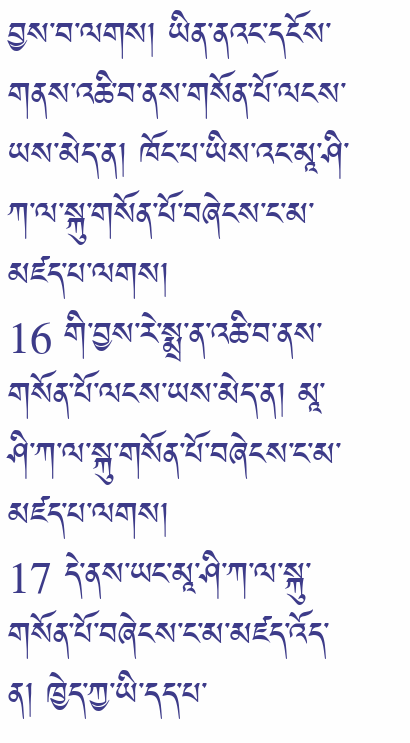བྱས་བ་ལགས། ཡིན་ནའང་དངོས་གནས་འཆི་བ་ནས་གསོན་པོ་ལངས་ཡས་མེད་ན། ཁོང་པ་ཡིས་འང་མཱ་ཤི་ཀ་ལ་སྐུ་གསོན་པོ་བཞེངས་ང་མ་མཛད་པ་ལགས།
16 གི་བྱས་རེ་སྨྲ་ན་འཆི་བ་ནས་གསོན་པོ་ལངས་ཡས་མེད་ན། མཱ་ཤི་ཀ་ལ་སྐུ་གསོན་པོ་བཞེངས་ང་མ་མཛད་པ་ལགས།
17 དེ་ནས་ཡང་མཱ་ཤི་ཀ་ལ་སྐུ་གསོན་པོ་བཞེངས་ང་མ་མཛད་འོད་ན། ཁྱེད་ཀྱ་ཡི་དད་པ་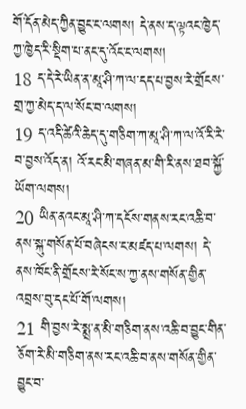གོ་དོན་མེད་ཀྱིན་བྱུང་ང་ལགས། དེ་ནས་ད་ལྟའང་ཁྱེད་ཀྱ་ཁྱེད་རི་སྡིག་པ་ནང་དུ་འོང་ང་ལགས།
18 ད་དེ་རེ་ཡིན་ན་མཱ་ཤི་ཀ་ལ་དད་པ་བྱས་རེ་གྲོངས་གྲ་ཀྱ་མེད་ད་ལ་སོང་བ་ལགས།
19 ད་འདི་ཚེའི་ཆེད་དུ་གཅིག་ཀ་མཱ་ཤི་ཀ་ལ་འོ་རི་རེ་བ་བྱས་འོད་ན། འོ་རང་མི་གཞན་མ་གི་རི་ནས་ཐབ་སྐྱོ་ཡོག་ལགས།
20 ཡིན་ནའང་མཱ་ཤི་ཀ་དངོས་གནས་རང་འཆི་བ་ནས་སྐུ་གསོན་པོ་བཞེངས་ང་མཛད་པ་ལགས། དེ་ནས་ཁོང་ནི་གྲོངས་རེ་སོང་ས་ཀྱ་ནས་གསོན་གྱིན་འབྲས་བུ་དང་པོ་གོ་ལགས།
21 གི་བྱས་རེ་སྨྲ་ན་མི་གཅིག་ནས་འཆི་བ་བྱུང་གིན་ཅོག་རེ་མི་གཅིག་ནས་རང་འཆི་བ་ནས་གསོན་གྱིན་བྱུང་བ་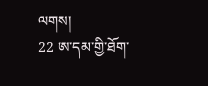ལགས།
22 ཨ་དམ་གྱི་ཐོག་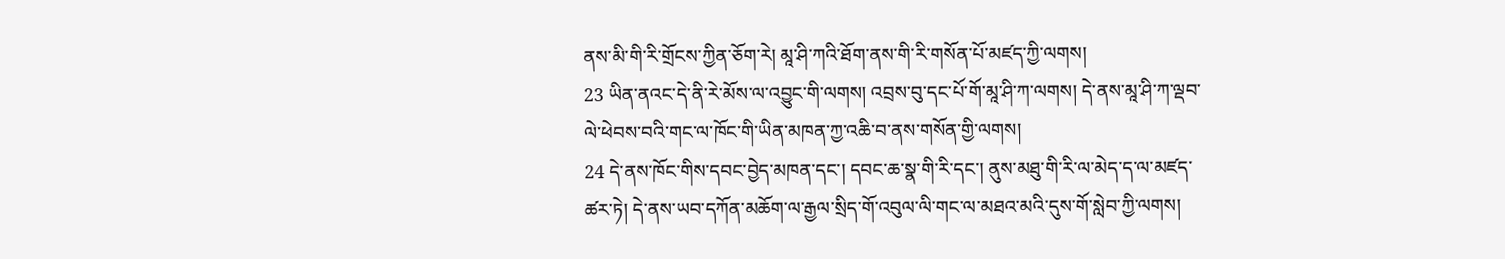ནས་མི་གི་རི་གྲོངས་ཀྱིན་ཅོག་རེ། མཱ་ཤི་ཀའི་ཐོག་ནས་གི་རི་གསོན་པོ་མཛད་ཀྱི་ལགས།
23 ཡིན་ནའང་དེ་ནི་རེ་མོས་ལ་འབྱུང་གི་ལགས། འབྲས་བུ་དང་པོ་གོ་མཱ་ཤི་ཀ་ལགས། དེ་ནས་མཱ་ཤི་ཀ་ལྡབ་ལེ་ཕེབས་བའི་གང་ལ་ཁོང་གི་ཡིན་མཁན་ཀྱ་འཆི་བ་ནས་གསོན་གྱི་ལགས།
24 དེ་ནས་ཁོང་གིས་དབང་བྱེད་མཁན་དང་། དབང་ཆ་སྣ་གི་རི་དང་། ནུས་མཐུ་གི་རི་ལ་མེད་ད་ལ་མཛད་ཚར་ཏེ། དེ་ནས་ཡབ་དཀོན་མཆོག་ལ་རྒྱལ་སྲིད་གོ་འབུལ་ལི་གང་ལ་མཐའ་མའི་དུས་གོ་སླེབ་ཀྱི་ལགས།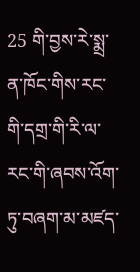25 གི་བྱས་རེ་སྨྲ་ན་ཁོང་གིས་རང་གི་དགྲ་གི་རི་ལ་རང་གི་ཞབས་འོག་ཏུ་བཞག་མ་མཛད་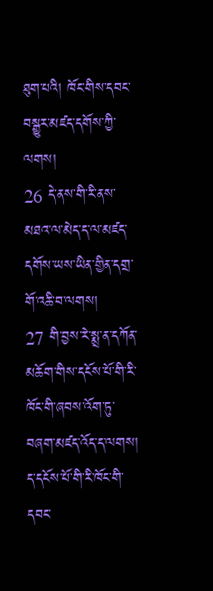ཐུག་པའི། ཁོང་གིས་དབང་བསྒྱུར་མཛད་དགོས་ཀྱི་ལགས།
26 དེ་ནས་གི་རི་ནས་མཐའ་ལ་མེད་ད་ལ་མཛད་དགོས་ཡས་ཡིན་གྱིན་དགྲ་གོ་འཆི་བ་ལགས།
27 གི་བྱས་རེ་སྨྲ་ན་དཀོན་མཆོག་གིས་དངོས་པོ་གི་རི་ཁོང་གི་ཞབས་འོག་ཏུ་བཞག་མཛད་འོད་ད་ལགས། ད་དངོས་པོ་གི་རི་ཁོང་གི་དབང་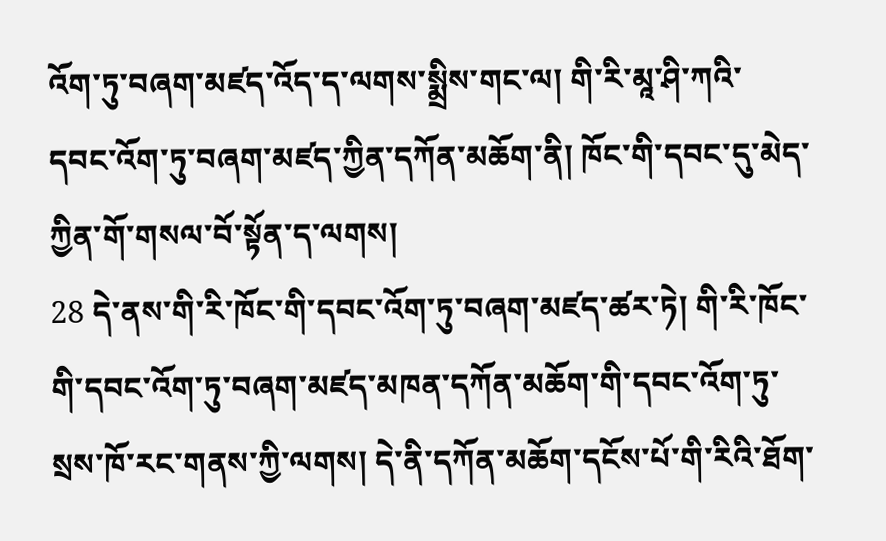འོག་ཏུ་བཞག་མཛད་འོད་ད་ལགས་སྨྲིས་གང་ལ། གི་རི་མཱ་ཤི་ཀའི་དབང་འོག་ཏུ་བཞག་མཛད་ཀྱིན་དཀོན་མཆོག་ནི། ཁོང་གི་དབང་དུ་མེད་ཀྱིན་གོ་གསལ་བོ་སྟོན་ད་ལགས།
28 དེ་ནས་གི་རི་ཁོང་གི་དབང་འོག་ཏུ་བཞག་མཛད་ཚར་ཏེ། གི་རི་ཁོང་གི་དབང་འོག་ཏུ་བཞག་མཛད་མཁན་དཀོན་མཆོག་གི་དབང་འོག་ཏུ་སྲས་ཁོ་རང་གནས་ཀྱི་ལགས། དེ་ནི་དཀོན་མཆོག་དངོས་པོ་གི་རིའི་ཐོག་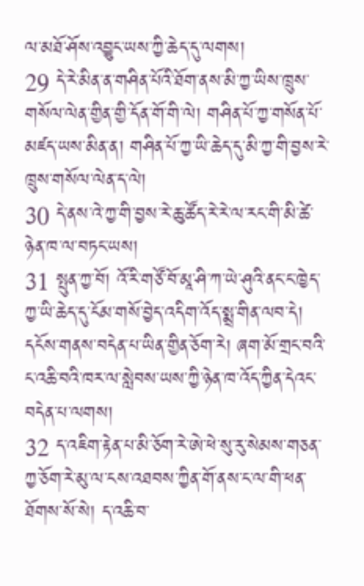ལ་མཐོ་ཤོས་འབྱུང་ཡས་ཀྱི་ཆེད་དུ་ལགས།
29 དེ་རེ་མིན་ན་གཤིན་པོའི་ཐོག་ནས་མི་ཀྱ་ཡིས་ཁྲུས་གསོལ་ལེན་གྱིན་གྱི་དོན་གོ་གི་ལེ། གཤིན་པོ་ཀྱ་གསོན་པོ་མཛད་ཡས་མིན་ན། གཤིན་པོ་ཀྱ་ཡི་ཆེད་དུ་མི་ཀྱ་གི་བྱས་རེ་ཁྲུས་གསོལ་ལེན་ད་ལེ།
30 དེ་ནས་འེ་ཀྱ་གི་བྱས་རེ་ཆུ་ཚོད་རེ་རེ་ལ་རང་གི་མི་ཚེ་ཉེན་ཁ་ལ་བཏང་ཡས།
31 སྤུན་ཀྱ་བོ། འོ་རི་གཙོ་བོ་མཱ་ཤི་ཀ་ཡེ་ཤུའི་ནང་ང་ཁྱེད་ཀྱ་ཡི་ཆེད་དུ་ངོམ་གསོ་བྱེད་འདིག་འོད་སྨྲ་གིན་ལབ་དེ། དངོས་གནས་བདེན་པ་ཡིན་གྱིན་ཅོག་རེ། ཞག་མོ་གྲང་བའི་ང་འཆི་བའི་ཁར་ལ་སླེབས་ཡས་ཀྱི་ཉེན་ཁ་འོད་ཀྱིན་དེའང་བདེན་པ་ལགས།
32 ད་འཇིག་རྟེན་པ་མི་ཅོག་རེ་ཨེ་ཕེ་སུ་རུ་སེམས་གཅན་ཀྱ་ཅོག་རེ་མུ་ལ་ངས་འཐབས་ཀྱིན་གོ་ནས་ང་ལ་གི་ཕན་ཐོགས་སོ་སེ། ད་འཆི་བ་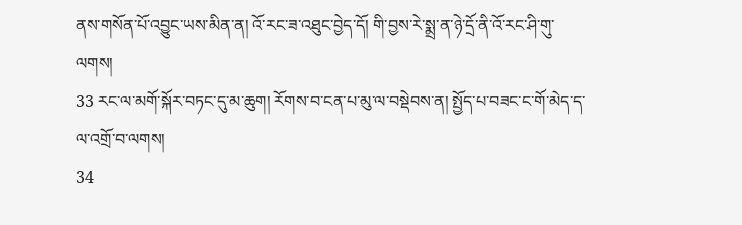ནས་གསོན་པོ་འབྱུང་ཡས་མིན་ན། འོ་རང་ཟ་འཐུང་བྱེད་དོ། གི་བྱས་རེ་སྨྲ་ན་ཉེ་དྲོ་ནི་འོ་རང་ཤི་གུ་ལགས།
33 རང་ལ་མགོ་སྐོར་བཏང་དུ་མ་ཆུག། རོགས་བ་ངན་པ་མུ་ལ་བསྡེབས་ན། སྤྱོད་པ་བཟང་ང་གོ་མེད་ད་ལ་འགྲོ་བ་ལགས།
34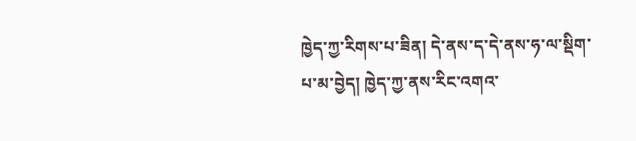ཁྱེད་ཀྱ་རིགས་པ་ཟིན། དེ་ནས་ད་དེ་ནས་ཧ་ལ་སྡིག་པ་མ་བྱེད། ཁྱེད་ཀྱ་ནས་རིང་འགའ་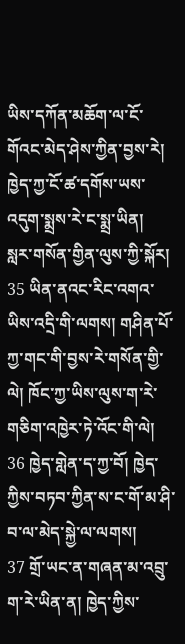ཡིས་དཀོན་མཆོག་ལ་ངོ་གོའང་མེད་ཤེས་ཀྱིན་བྱས་རེ། ཁྱེད་ཀྱ་ངོ་ཚ་དགོས་ཡས་འདུག་སྨྲས་རེ་ང་སྨྲ་ཡིན།
སླར་གསོན་གྱིན་ལུས་ཀྱི་སྐོར།
35 ཡིན་ནའང་རིང་འགའ་ཡིས་འདྲི་གི་ལགས། གཤིན་པོ་ཀྱ་གང་གི་བྱས་རེ་གསོན་གྱི་ལེ། ཁོང་ཀྱ་ཡིས་ལུས་ག་རེ་གཅིག་འཁྱེར་ཏེ་འོང་གི་ལེ།
36 ཁྱེད་གླེན་ད་ཀྱ་བོ། ཁྱེད་ཀྱིས་བཏབ་ཀྱིན་ས་ང་གོ་མ་ཤི་བ་ལ་མེད་སྐྱེ་ལ་ལགས།
37 གྲོ་ཡང་ན་གཞན་མ་འབྲུ་ག་རེ་ཡིན་ན། ཁྱེད་ཀྱིས་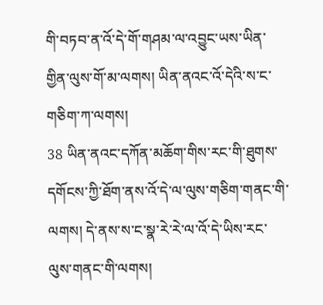གི་བཏབ་ན་འོ་དེ་གོ་གཤམ་ལ་འབྱུང་ཡས་ཡིན་གྱིན་ལུས་གོ་མ་ལགས། ཡིན་ནའང་འོ་དེའི་ས་ང་གཅིག་ཀ་ལགས།
38 ཡིན་ནའང་དཀོན་མཆོག་གིས་རང་གི་ཐུགས་དགོངས་ཀྱི་ཐོག་ནས་འོ་དེ་ལ་ལུས་གཅིག་གནང་གི་ལགས། དེ་ནས་ས་ང་སྣ་རེ་རེ་ལ་འོ་དེ་ཡིས་རང་ལུས་གནང་གི་ལགས།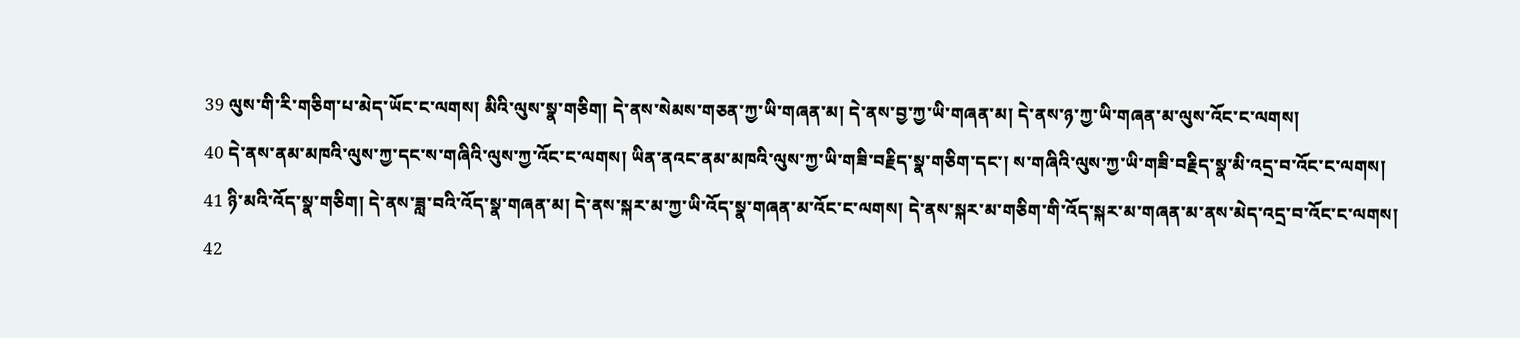39 ལུས་གི་རི་གཅིག་པ་མེད་ཡོང་ང་ལགས། མིའི་ལུས་སྣ་གཅིག། དེ་ནས་སེམས་གཅན་ཀྱ་ཡི་གཞན་མ། དེ་ནས་བྱ་ཀྱ་ཡི་གཞན་མ། དེ་ནས་ཉ་ཀྱ་ཡི་གཞན་མ་ལུས་འོང་ང་ལགས།
40 དེ་ནས་ནམ་མཁའི་ལུས་ཀྱ་དང་ས་གཞིའི་ལུས་ཀྱ་འོང་ང་ལགས། ཡིན་ནའང་ནམ་མཁའི་ལུས་ཀྱ་ཡི་གཟི་བརྗིད་སྣ་གཅིག་དང་། ས་གཞིའི་ལུས་ཀྱ་ཡི་གཟི་བརྗིད་སྣ་མི་འདྲ་བ་འོང་ང་ལགས།
41 ཉི་མའི་འོད་སྣ་གཅིག། དེ་ནས་ཟླ་བའི་འོད་སྣ་གཞན་མ། དེ་ནས་སྐར་མ་ཀྱ་ཡི་འོད་སྣ་གཞན་མ་འོང་ང་ལགས། དེ་ནས་སྐར་མ་གཅིག་གི་འོད་སྐར་མ་གཞན་མ་ནས་མེད་འདྲ་བ་འོང་ང་ལགས།
42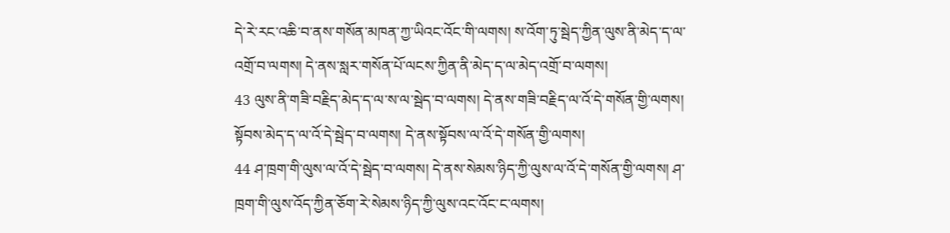དེ་རེ་རང་འཆི་བ་ནས་གསོན་མཁན་ཀྱ་ཡིའང་འོང་གི་ལགས། ས་འོག་ཏུ་སྦེད་ཀྱིན་ལུས་ནི་མེད་ད་ལ་འགྲོ་བ་ལགས། དེ་ནས་སླར་གསོན་པོ་ལངས་ཀྱིན་ནི་མེད་ད་ལ་མེད་འགྲོ་བ་ལགས།
43 ལུས་ནི་གཟི་བརྗིད་མེད་ད་ལ་ས་ལ་སྦེད་བ་ལགས། དེ་ནས་གཟི་བརྗིད་ལ་འོ་དེ་གསོན་གྱི་ལགས། སྟོབས་མེད་ད་ལ་འོ་དེ་སྦེད་བ་ལགས། དེ་ནས་སྟོབས་ལ་འོ་དེ་གསོན་གྱི་ལགས།
44 ཤ་ཁྲག་གི་ལུས་ལ་འོ་དེ་སྦེད་བ་ལགས། དེ་ནས་སེམས་ཉིད་ཀྱི་ལུས་ལ་འོ་དེ་གསོན་གྱི་ལགས། ཤ་ཁྲག་གི་ལུས་འོད་ཀྱིན་ཅོག་རེ་སེམས་ཉིད་ཀྱི་ལུས་འང་འོང་ང་ལགས།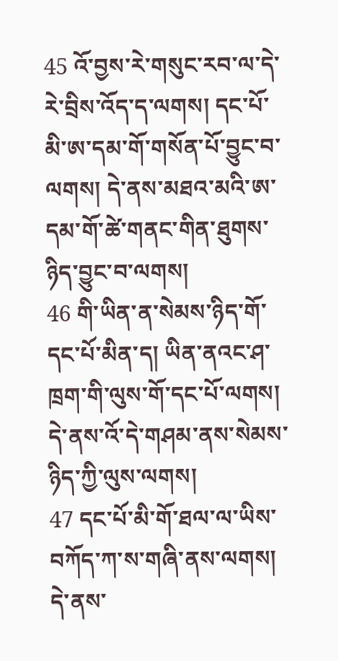45 འོ་བྱས་རེ་གསུང་རབ་ལ་དེ་རེ་བྲིས་འོད་ད་ལགས། དང་པོ་མི་ཨ་དམ་གོ་གསོན་པོ་བྱུང་བ་ལགས། དེ་ནས་མཐའ་མའི་ཨ་དམ་གོ་ཚེ་གནང་གིན་ཐུགས་ཉིད་བྱུང་བ་ལགས།
46 གི་ཡིན་ན་སེམས་ཉིད་གོ་དང་པོ་མིན་ད། ཡིན་ནའང་ཤ་ཁྲག་གི་ལུས་གོ་དང་པོ་ལགས། དེ་ནས་འོ་དེ་གཤམ་ནས་སེམས་ཉིད་ཀྱི་ལུས་ལགས།
47 དང་པོ་མི་གོ་ཐལ་ལ་ཡིས་བཀོད་ཀ་ས་གཞི་ནས་ལགས། དེ་ནས་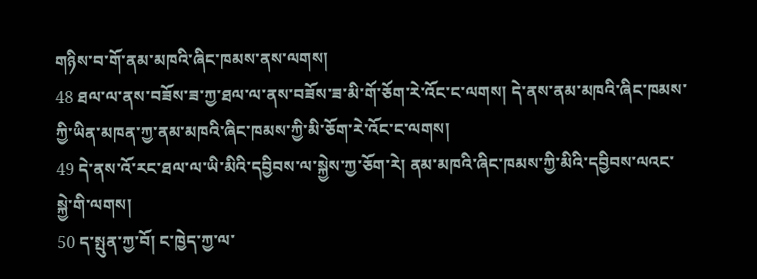གཉིས་བ་གོ་ནམ་མཁའི་ཞིང་ཁམས་ནས་ལགས།
48 ཐལ་ལ་ནས་བཟོས་ཟ་ཀྱ་ཐལ་ལ་ནས་བཟོས་ཟ་མི་གོ་ཅོག་རེ་འོང་ང་ལགས། དེ་ནས་ནམ་མཁའི་ཞིང་ཁམས་ཀྱི་ཡིན་མཁན་ཀྱ་ནམ་མཁའི་ཞིང་ཁམས་ཀྱི་མི་ཅོག་རེ་འོང་ང་ལགས།
49 དེ་ནས་འོ་རང་ཐལ་ལ་ཡི་མིའི་དབྱིབས་ལ་སྐྱེས་ཀྱ་ཅོག་རེ། ནམ་མཁའི་ཞིང་ཁམས་ཀྱི་མིའི་དབྱིབས་ལའང་སྐྱེ་གི་ལགས།
50 ད་སྤུན་ཀྱ་བོ། ང་ཁྱེད་ཀྱ་ལ་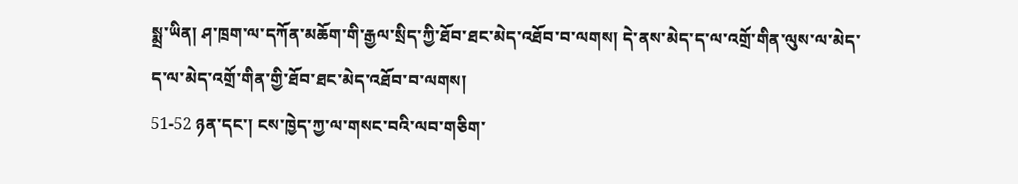སྨྲ་ཡིན། ཤ་ཁྲག་ལ་དཀོན་མཆོག་གི་རྒྱལ་སྲིད་ཀྱི་ཐོབ་ཐང་མེད་འཐོབ་བ་ལགས། དེ་ནས་མེད་ད་ལ་འགྲོ་གིན་ལུས་ལ་མེད་ད་ལ་མེད་འགྲོ་གིན་གྱི་ཐོབ་ཐང་མེད་འཐོབ་བ་ལགས།
51-52 ཉན་དང་། ངས་ཁྱེད་ཀྱ་ལ་གསང་བའི་ལབ་གཅིག་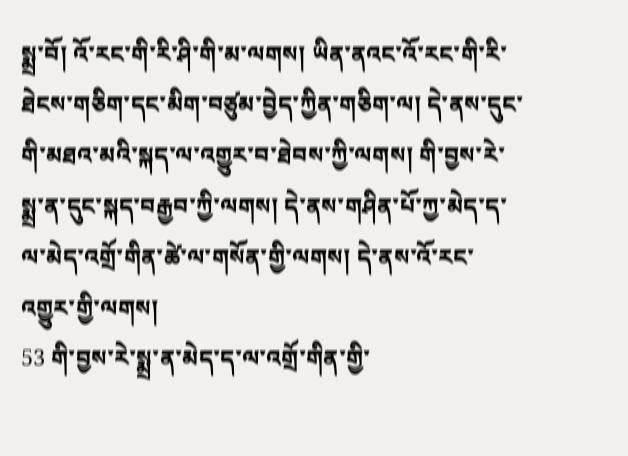སྨྲ་བོ། འོ་རང་གི་རི་ཤི་གི་མ་ལགས། ཡིན་ནའང་འོ་རང་གི་རི་ཐེངས་གཅིག་དང་མིག་བཙུམ་བྱེད་ཀྱིན་གཅིག་ལ། དེ་ནས་དུང་གི་མཐའ་མའི་སྐད་ལ་འགྱུར་བ་ཐེབས་ཀྱི་ལགས། གི་བྱས་རེ་སྨྲ་ན་དུང་སྐད་བརྒྱབ་ཀྱི་ལགས། དེ་ནས་གཤིན་པོ་ཀྱ་མེད་ད་ལ་མེད་འགྲོ་གིན་ཚེ་ལ་གསོན་གྱི་ལགས། དེ་ནས་འོ་རང་འགྱུར་གྱི་ལགས།
53 གི་བྱས་རེ་སྨྲ་ན་མེད་ད་ལ་འགྲོ་གིན་གྱི་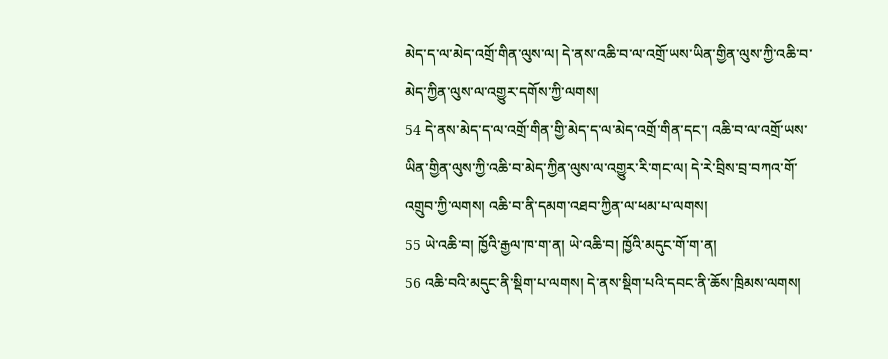མེད་ད་ལ་མེད་འགྲོ་གིན་ལུས་ལ། དེ་ནས་འཆི་བ་ལ་འགྲོ་ཡས་ཡིན་གྱིན་ལུས་ཀྱི་འཆི་བ་མེད་ཀྱིན་ལུས་ལ་འགྱུར་དགོས་ཀྱི་ལགས།
54 དེ་ནས་མེད་ད་ལ་འགྲོ་གིན་གྱི་མེད་ད་ལ་མེད་འགྲོ་གིན་དང་། འཆི་བ་ལ་འགྲོ་ཡས་ཡིན་གྱིན་ལུས་ཀྱི་འཆི་བ་མེད་ཀྱིན་ལུས་ལ་འགྱུར་རི་གང་ལ། དེ་རེ་བྲིས་བྲ་བཀའ་གོ་འགྲུབ་ཀྱི་ལགས། འཆི་བ་ནི་དམག་འཐབ་ཀྱིན་ལ་ཕམ་པ་ལགས།
55 ཡེ་འཆི་བ། ཁྱོའི་རྒྱལ་ཁ་ག་ན། ཡེ་འཆི་བ། ཁྱོའི་མདུང་གོ་ག་ན།
56 འཆི་བའི་མདུང་ནི་སྡིག་པ་ལགས། དེ་ནས་སྡིག་པའི་དབང་ནི་ཆོས་ཁྲིམས་ལགས།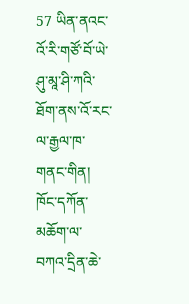57 ཡིན་ནའང་འོ་རི་གཙོ་བོ་ཡེ་ཤུ་མཱ་ཤི་ཀའི་ཐོག་ནས་འོ་རང་ལ་རྒྱལ་ཁ་གནང་གིན། ཁོང་དཀོན་མཆོག་ལ་བཀའ་དྲིན་ཆེ་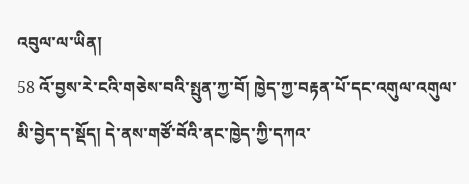འབུལ་ལ་ཡིན།
58 འོ་བྱས་རེ་ངའི་གཅེས་བའི་སྤུན་ཀྱ་བོ། ཁྱེད་ཀྱ་བརྟན་པོ་དང་འགུལ་འགུལ་མི་བྱེད་ད་སྡོད། དེ་ནས་གཙོ་བོའི་ནང་ཁྱེད་ཀྱི་དཀའ་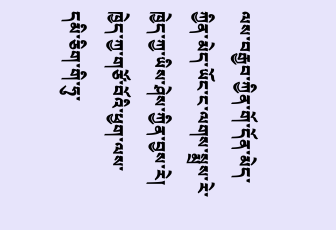ལས་བརྒྱབ་ཀྱིན་གོ་དོན་མེད་ཀྱིན་མེད་ཡོང་ང་ལགས་སྨྲས་རེ་ཁྱེད་ཀྱ་ཡིས་ཤེས་ཀྱིན་བྱས་རེ། ཁྱེད་ཀྱ་གཙོ་བོའི་ཕྱག་ལས་དམི་ཅིག་གི་ཧུ་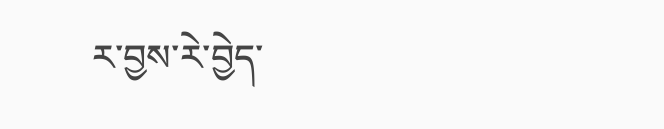ར་བྱས་རེ་བྱེད་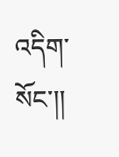འདིག་སོང་།།